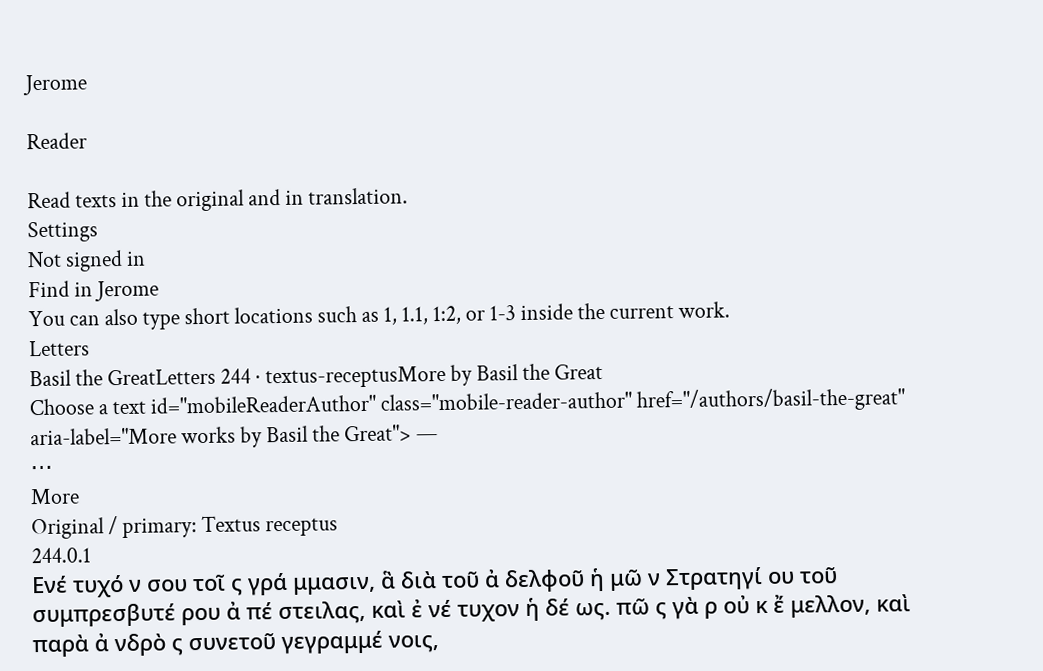Jerome

Reader

Read texts in the original and in translation.
Settings
Not signed in
Find in Jerome
You can also type short locations such as 1, 1.1, 1:2, or 1-3 inside the current work.
Letters
Basil the GreatLetters 244 · textus-receptusMore by Basil the Great
Choose a text id="mobileReaderAuthor" class="mobile-reader-author" href="/authors/basil-the-great" aria-label="More works by Basil the Great"> —
⋯
More
Original / primary: Textus receptus
244.0.1
Ενέ τυχό ν σου τοῖ ς γρά μμασιν, ἃ διὰ τοῦ ἀ δελφοῦ ἡ μῶ ν Στρατηγί ου τοῦ συμπρεσβυτέ ρου ἀ πέ στειλας, καὶ ἐ νέ τυχον ἡ δέ ως. πῶ ς γὰ ρ οὐ κ ἔ μελλον, καὶ παρὰ ἀ νδρὸ ς συνετοῦ γεγραμμέ νοις,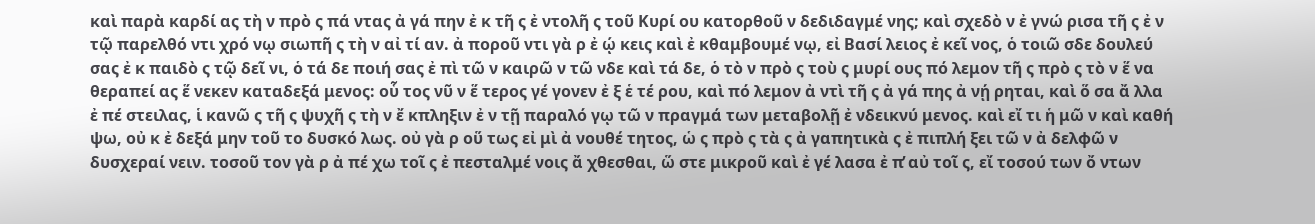καὶ παρὰ καρδί ας τὴ ν πρὸ ς πά ντας ἀ γά πην ἐ κ τῆ ς ἐ ντολῆ ς τοῦ Κυρί ου κατορθοῦ ν δεδιδαγμέ νης; καὶ σχεδὸ ν ἐ γνώ ρισα τῆ ς ἐ ν τῷ παρελθό ντι χρό νῳ σιωπῆ ς τὴ ν αἰ τί αν. ἀ ποροῦ ντι γὰ ρ ἐ ῴ κεις καὶ ἐ κθαμβουμέ νῳ, εἰ Βασί λειος ἐ κεῖ νος, ὁ τοιῶ σδε δουλεύ σας ἐ κ παιδὸ ς τῷ δεῖ νι, ὁ τά δε ποιή σας ἐ πὶ τῶ ν καιρῶ ν τῶ νδε καὶ τά δε, ὁ τὸ ν πρὸ ς τοὺ ς μυρί ους πό λεμον τῆ ς πρὸ ς τὸ ν ἕ να θεραπεί ας ἕ νεκεν καταδεξά μενος: οὗ τος νῦ ν ἕ τερος γέ γονεν ἐ ξ ἑ τέ ρου, καὶ πό λεμον ἀ ντὶ τῆ ς ἀ γά πης ἀ νῄ ρηται, καὶ ὅ σα ἄ λλα ἐ πέ στειλας, ἱ κανῶ ς τῆ ς ψυχῆ ς τὴ ν ἔ κπληξιν ἐ ν τῇ παραλό γῳ τῶ ν πραγμά των μεταβολῇ ἐ νδεικνύ μενος. καὶ εἴ τι ἡ μῶ ν καὶ καθή ψω, οὐ κ ἐ δεξά μην τοῦ το δυσκό λως. οὐ γὰ ρ οὕ τως εἰ μὶ ἀ νουθέ τητος, ὡ ς πρὸ ς τὰ ς ἀ γαπητικὰ ς ἐ πιπλή ξει τῶ ν ἀ δελφῶ ν δυσχεραί νειν. τοσοῦ τον γὰ ρ ἀ πέ χω τοῖ ς ἐ πεσταλμέ νοις ἄ χθεσθαι, ὥ στε μικροῦ καὶ ἐ γέ λασα ἐ π̓ αὐ τοῖ ς, εἴ τοσού των ὄ ντων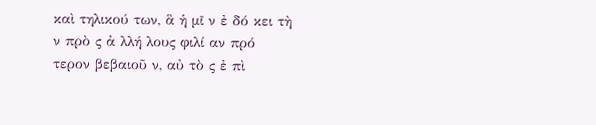καὶ τηλικού των, ἃ ἡ μῖ ν ἐ δό κει τὴ ν πρὸ ς ἀ λλή λους φιλί αν πρό τερον βεβαιοῦ ν, αὐ τὸ ς ἐ πὶ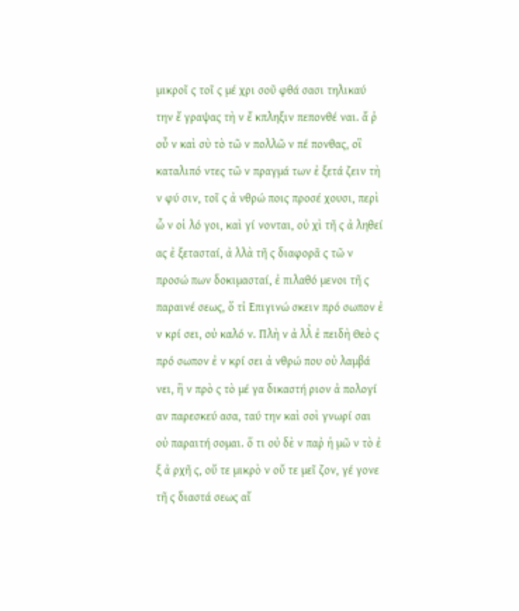μικροῖ ς τοῖ ς μέ χρι σοῦ φθά σασι τηλικαύ την ἔ γραψας τὴ ν ἔ κπληξιν πεπονθέ ναι. ἄ ῤ οὖ ν καὶ σὺ τὸ τῶ ν πολλῶ ν πέ πονθας, οἳ καταλιπό ντες τῶ ν πραγμά των ἐ ξετά ζειν τὴ ν φύ σιν, τοῖ ς ἀ νθρώ ποις προσέ χουσι, περὶ ὧ ν οἱ λό γοι, καὶ γί νονται, οὐ χὶ τῆ ς ἀ ληθεί ας ἐ ξετασταί, ἀ λλὰ τῆ ς διαφορᾶ ς τῶ ν προσώ πων δοκιμασταί, ἐ πιλαθό μενοι τῆ ς παραινέ σεως, ὅ τἰ Επιγινώ σκειν πρό σωπον ἐ ν κρί σει, οὐ καλό ν. Πλὴ ν ἀ λλ̓ ἐ πειδὴ Θεὸ ς πρό σωπον ἐ ν κρί σει ἀ νθρώ που οὐ λαμβά νει, ἣ ν πρὸ ς τὸ μέ γα δικαστή ριον ἀ πολογί αν παρεσκεύ ασα, ταύ την καὶ σοὶ γνωρί σαι οὐ παραιτή σομαι. ὅ τι οὐ δὲ ν παῤ ἡ μῶ ν τὸ ἐ ξ ἀ ρχῆ ς, οὔ τε μικρὸ ν οὔ τε μεῖ ζον, γέ γονε τῆ ς διαστά σεως αἴ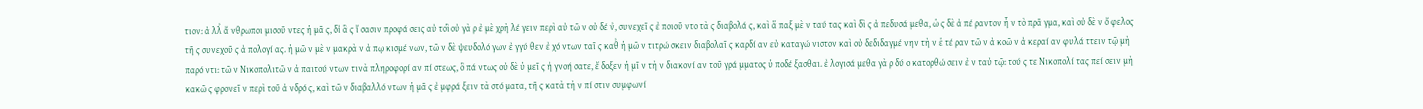τιον: ἀ λλ̓ ἄ νθρωποι μισοῦ ντες ἡ μᾶ ς, δἰ ἃ ς ἴ σασιν προφά σεις αὐ τοὶ̔ οὐ γὰ ρ ἐ μὲ χρὴ λέ γειν περὶ αὐ τῶ ν οὐ δέ ν̓, συνεχεῖ ς ἐ ποιοῦ ντο τὰ ς διαβολά ς, καὶ ἅ παξ μὲ ν ταύ τας καὶ δὶ ς ἀ πεδυσά μεθα, ὡ ς δὲ ἀ πέ ραντον ἦ ν τὸ πρᾶ γμα, καὶ οὐ δὲ ν ὄ φελος τῆ ς συνεχοῦ ς ἀ πολογί ας. ἡ μῶ ν μὲ ν μακρὰ ν ἀ πῳ κισμέ νων, τῶ ν δὲ ψευδολό γων ἐ γγύ θεν ἐ χό ντων ταῖ ς καθ̓ ἡ μῶ ν τιτρώ σκειν διαβολαῖ ς καρδί αν εὐ καταγώ νιστον καὶ οὐ δεδιδαγμέ νην τὴ ν ἑ τέ ραν τῶ ν ἀ κοῶ ν ἀ κεραί αν φυλά ττειν τῷ μὴ παρό ντι: τῶ ν Νικοπολιτῶ ν ἀ παιτού ντων τινὰ πληροφορί αν πί στεως, ὃ πά ντως οὐ δὲ ὑ μεῖ ς ἠ γνοή σατε, ἔ δοξεν ἡ μῖ ν τὴ ν διακονί αν τοῦ γρά μματος ὑ ποδέ ξασθαι. ἐ λογισά μεθα γὰ ρ δύ ο κατορθώ σειν ἐ ν ταὐ τῷ: τού ς τε Νικοπολί τας πεί σειν μὴ κακῶ ς φρονεῖ ν περὶ τοῦ ἀ νδρό ς, καὶ τῶ ν διαβαλλό ντων ἡ μᾶ ς ἐ μφρά ξειν τὰ στό ματα, τῆ ς κατὰ τὴ ν πί στιν συμφωνί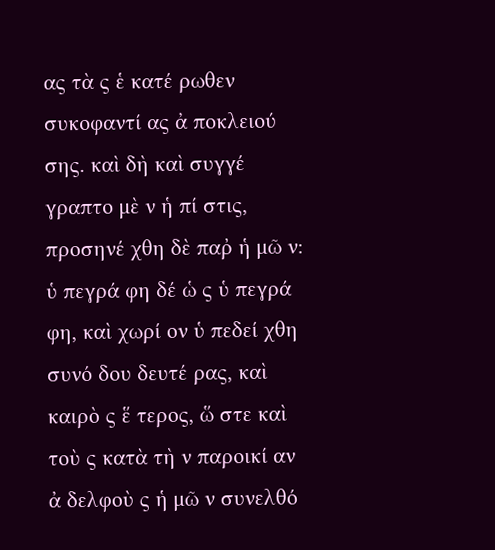ας τὰ ς ἑ κατέ ρωθεν συκοφαντί ας ἀ ποκλειού σης. καὶ δὴ καὶ συγγέ γραπτο μὲ ν ἡ πί στις, προσηνέ χθη δὲ παῤ ἡ μῶ ν: ὑ πεγρά φη δέ ὡ ς ὑ πεγρά φη, καὶ χωρί ον ὑ πεδεί χθη συνό δου δευτέ ρας, καὶ καιρὸ ς ἕ τερος, ὥ στε καὶ τοὺ ς κατὰ τὴ ν παροικί αν ἀ δελφοὺ ς ἡ μῶ ν συνελθό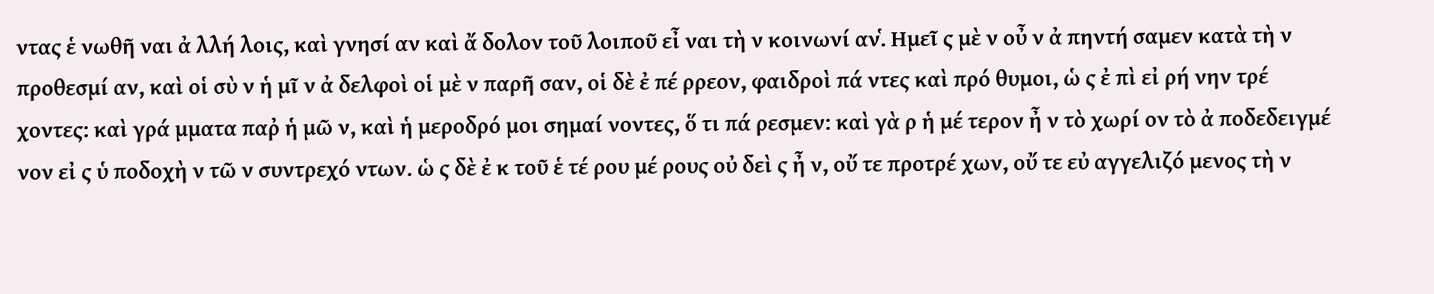ντας ἑ νωθῆ ναι ἀ λλή λοις, καὶ γνησί αν καὶ ἄ δολον τοῦ λοιποῦ εἶ ναι τὴ ν κοινωνί αν.̔ Ημεῖ ς μὲ ν οὖ ν ἀ πηντή σαμεν κατὰ τὴ ν προθεσμί αν, καὶ οἱ σὺ ν ἡ μῖ ν ἀ δελφοὶ οἱ μὲ ν παρῆ σαν, οἱ δὲ ἐ πέ ρρεον, φαιδροὶ πά ντες καὶ πρό θυμοι, ὡ ς ἐ πὶ εἰ ρή νην τρέ χοντες: καὶ γρά μματα παῤ ἡ μῶ ν, καὶ ἡ μεροδρό μοι σημαί νοντες, ὅ τι πά ρεσμεν: καὶ γὰ ρ ἡ μέ τερον ἦ ν τὸ χωρί ον τὸ ἀ ποδεδειγμέ νον εἰ ς ὑ ποδοχὴ ν τῶ ν συντρεχό ντων. ὡ ς δὲ ἐ κ τοῦ ἑ τέ ρου μέ ρους οὐ δεὶ ς ἦ ν, οὔ τε προτρέ χων, οὔ τε εὐ αγγελιζό μενος τὴ ν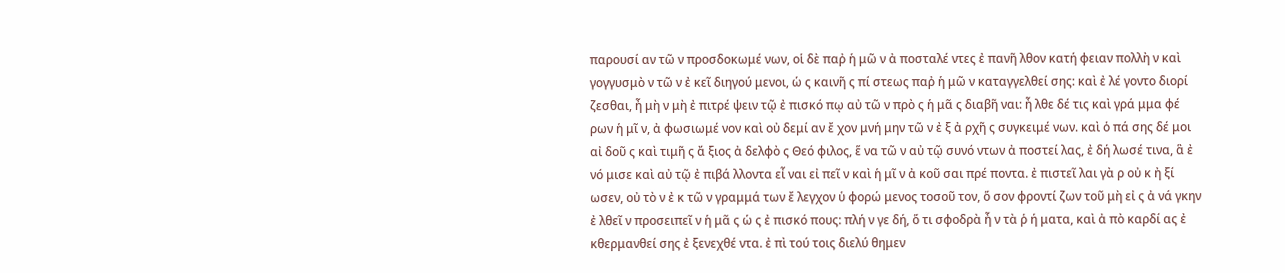παρουσί αν τῶ ν προσδοκωμέ νων, οἱ δὲ παῤ ἡ μῶ ν ἀ ποσταλέ ντες ἐ πανῆ λθον κατή φειαν πολλὴ ν καὶ γογγυσμὸ ν τῶ ν ἐ κεῖ διηγού μενοι, ὡ ς καινῆ ς πί στεως παῤ ἡ μῶ ν καταγγελθεί σης: καὶ ἐ λέ γοντο διορί ζεσθαι, ἦ μὴ ν μὴ ἐ πιτρέ ψειν τῷ ἐ πισκό πῳ αὐ τῶ ν πρὸ ς ἡ μᾶ ς διαβῆ ναι: ἦ λθε δέ τις καὶ γρά μμα φέ ρων ἡ μῖ ν, ἀ φωσιωμέ νον καὶ οὐ δεμί αν ἔ χον μνή μην τῶ ν ἐ ξ ἀ ρχῆ ς συγκειμέ νων. καὶ ὁ πά σης δέ μοι αἰ δοῦ ς καὶ τιμῆ ς ἄ ξιος ἀ δελφὸ ς Θεό φιλος, ἕ να τῶ ν αὐ τῷ συνό ντων ἀ ποστεί λας, ἐ δή λωσέ τινα, ἃ ἐ νό μισε καὶ αὐ τῷ ἐ πιβά λλοντα εἶ ναι εἰ πεῖ ν καὶ ἡ μῖ ν ἀ κοῦ σαι πρέ ποντα. ἐ πιστεῖ λαι γὰ ρ οὐ κ ἠ ξί ωσεν, οὐ τὸ ν ἐ κ τῶ ν γραμμά των ἔ λεγχον ὑ φορώ μενος τοσοῦ τον, ὅ σον φροντί ζων τοῦ μὴ εἰ ς ἀ νά γκην ἐ λθεῖ ν προσειπεῖ ν ἡ μᾶ ς ὡ ς ἐ πισκό πους: πλή ν γε δή, ὅ τι σφοδρὰ ἦ ν τὰ ῥ ή ματα, καὶ ἀ πὸ καρδί ας ἐ κθερμανθεί σης ἐ ξενεχθέ ντα. ἐ πὶ τού τοις διελύ θημεν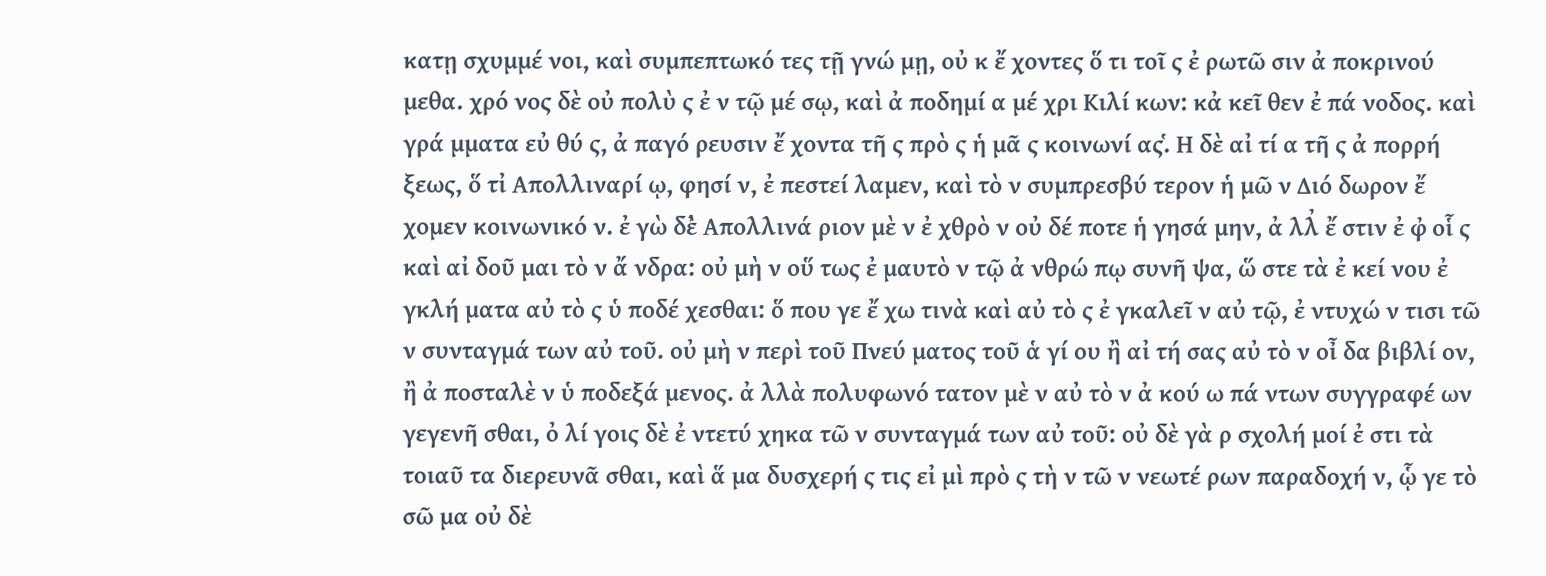κατῃ σχυμμέ νοι, καὶ συμπεπτωκό τες τῇ γνώ μῃ, οὐ κ ἔ χοντες ὅ τι τοῖ ς ἐ ρωτῶ σιν ἀ ποκρινού μεθα. χρό νος δὲ οὐ πολὺ ς ἐ ν τῷ μέ σῳ, καὶ ἀ ποδημί α μέ χρι Κιλί κων: κἀ κεῖ θεν ἐ πά νοδος. καὶ γρά μματα εὐ θύ ς, ἀ παγό ρευσιν ἔ χοντα τῆ ς πρὸ ς ἡ μᾶ ς κοινωνί ας.̔ Η δὲ αἰ τί α τῆ ς ἀ πορρή ξεως, ὅ τἰ Απολλιναρί ῳ, φησί ν, ἐ πεστεί λαμεν, καὶ τὸ ν συμπρεσβύ τερον ἡ μῶ ν Διό δωρον ἔ χομεν κοινωνικό ν. ἐ γὼ δὲ̓ Απολλινά ριον μὲ ν ἐ χθρὸ ν οὐ δέ ποτε ἡ γησά μην, ἀ λλ̓ ἔ στιν ἐ φ̓ οἷ ς καὶ αἰ δοῦ μαι τὸ ν ἄ νδρα: οὐ μὴ ν οὕ τως ἐ μαυτὸ ν τῷ ἀ νθρώ πῳ συνῆ ψα, ὥ στε τὰ ἐ κεί νου ἐ γκλή ματα αὐ τὸ ς ὑ ποδέ χεσθαι: ὅ που γε ἔ χω τινὰ καὶ αὐ τὸ ς ἐ γκαλεῖ ν αὐ τῷ, ἐ ντυχώ ν τισι τῶ ν συνταγμά των αὐ τοῦ. οὐ μὴ ν περὶ τοῦ Πνεύ ματος τοῦ ἁ γί ου ἢ αἰ τή σας αὐ τὸ ν οἶ δα βιβλί ον, ἢ ἀ ποσταλὲ ν ὑ ποδεξά μενος. ἀ λλὰ πολυφωνό τατον μὲ ν αὐ τὸ ν ἀ κού ω πά ντων συγγραφέ ων γεγενῆ σθαι, ὀ λί γοις δὲ ἐ ντετύ χηκα τῶ ν συνταγμά των αὐ τοῦ: οὐ δὲ γὰ ρ σχολή μοί ἐ στι τὰ τοιαῦ τα διερευνᾶ σθαι, καὶ ἅ μα δυσχερή ς τις εἰ μὶ πρὸ ς τὴ ν τῶ ν νεωτέ ρων παραδοχή ν, ᾧ γε τὸ σῶ μα οὐ δὲ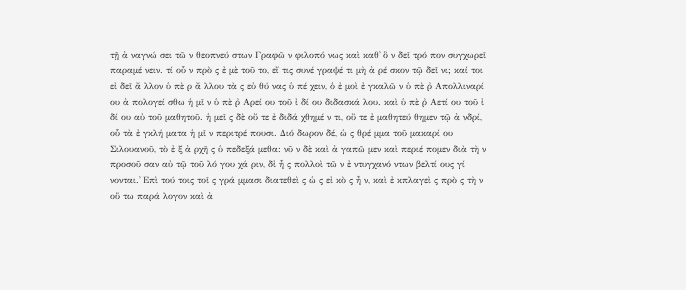τῇ ἀ ναγνώ σει τῶ ν θεοπνεύ στων Γραφῶ ν φιλοπό νως καὶ καθ̓ ὃ ν δεῖ τρό πον συγχωρεῖ παραμέ νειν. τί οὖ ν πρὸ ς ἐ μὲ τοῦ το, εἴ τις συνέ γραψέ τι μὴ ἀ ρέ σκον τῷ δεῖ νι; καί τοι εἰ δεῖ ἄ λλον ὑ πὲ ρ ἄ λλου τὰ ς εὐ θύ νας ὑ πέ χειν, ὁ ἐ μοὶ ἐ γκαλῶ ν ὑ πὲ ῤ Απολλιναρί ου ἀ πολογεί σθω ἡ μῖ ν ὑ πὲ ῤ Αρεί ου τοῦ ἰ δί ου διδασκά λου. καὶ ὑ πὲ ῤ Αετί ου τοῦ ἰ δί ου αὐ τοῦ μαθητοῦ. ἡ μεῖ ς δὲ οὔ τε ἐ διδά χθημέ ν τι, οὔ τε ἐ μαθητεύ θημεν τῷ ἀ νδρί, οὗ τὰ ἐ γκλή ματα ἡ μῖ ν περιτρέ πουσι. Διό δωρον δέ, ὡ ς θρέ μμα τοῦ μακαρί ου Σιλουανοῦ, τὸ ἐ ξ ἀ ρχῆ ς ὑ πεδεξά μεθα: νῦ ν δὲ καὶ ἀ γαπῶ μεν καὶ περιέ πομεν διὰ τὴ ν προσοῦ σαν αὐ τῷ τοῦ λό γου χά ριν, δἰ ἧ ς πολλοὶ τῶ ν ἐ ντυγχανό ντων βελτί ους γί νονται.̓ Επὶ τού τοις τοῖ ς γρά μμασι διατεθεὶ ς ὡ ς εἰ κὸ ς ἦ ν, καὶ ἐ κπλαγεὶ ς πρὸ ς τὴ ν οὕ τω παρά λογον καὶ ἀ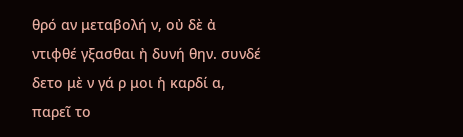θρό αν μεταβολή ν, οὐ δὲ ἀ ντιφθέ γξασθαι ἠ δυνή θην. συνδέ δετο μὲ ν γά ρ μοι ἡ καρδί α, παρεῖ το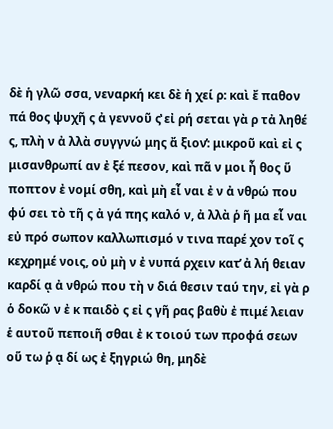δὲ ἡ γλῶ σσα, νεναρκή κει δὲ ἡ χεί ρ: καὶ ἔ παθον πά θος ψυχῆ ς ἀ γεννοῦ ς̔ εἰ ρή σεται γὰ ρ τἀ ληθέ ς, πλὴ ν ἀ λλὰ συγγνώ μης ἄ ξιον̓: μικροῦ καὶ εἰ ς μισανθρωπί αν ἐ ξέ πεσον, καὶ πᾶ ν μοι ἦ θος ὕ ποπτον ἐ νομί σθη, καὶ μὴ εἶ ναι ἐ ν ἀ νθρώ που φύ σει τὸ τῆ ς ἀ γά πης καλό ν, ἀ λλὰ ῥ ῆ μα εἶ ναι εὐ πρό σωπον καλλωπισμό ν τινα παρέ χον τοῖ ς κεχρημέ νοις, οὐ μὴ ν ἐ νυπά ρχειν κατ̓ ἀ λή θειαν καρδί ᾳ ἀ νθρώ που τὴ ν διά θεσιν ταύ την, εἰ γὰ ρ ὁ δοκῶ ν ἐ κ παιδὸ ς εἰ ς γῆ ρας βαθὺ ἐ πιμέ λειαν ἑ αυτοῦ πεποιῆ σθαι ἐ κ τοιού των προφά σεων οὕ τω ῥ ᾳ δί ως ἐ ξηγριώ θη, μηδὲ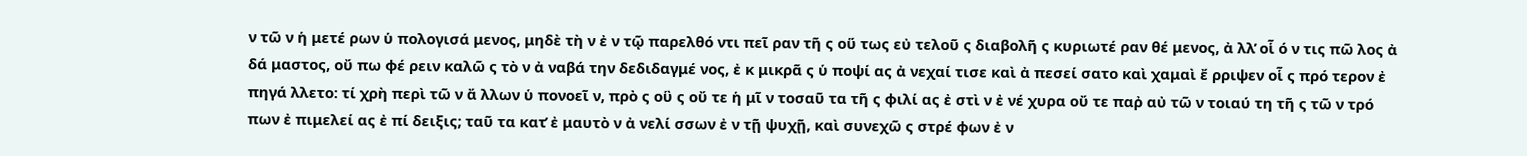ν τῶ ν ἡ μετέ ρων ὑ πολογισά μενος, μηδὲ τὴ ν ἐ ν τῷ παρελθό ντι πεῖ ραν τῆ ς οὕ τως εὐ τελοῦ ς διαβολῆ ς κυριωτέ ραν θέ μενος, ἀ λλ̓ οἷ ό ν τις πῶ λος ἀ δά μαστος, οὔ πω φέ ρειν καλῶ ς τὸ ν ἀ ναβά την δεδιδαγμέ νος, ἐ κ μικρᾶ ς ὑ ποψί ας ἀ νεχαί τισε καὶ ἀ πεσεί σατο καὶ χαμαὶ ἔ ρριψεν οἷ ς πρό τερον ἐ πηγά λλετο: τί χρὴ περὶ τῶ ν ἄ λλων ὑ πονοεῖ ν, πρὸ ς οὓ ς οὔ τε ἡ μῖ ν τοσαῦ τα τῆ ς φιλί ας ἐ στὶ ν ἐ νέ χυρα οὔ τε παῤ αὐ τῶ ν τοιαύ τη τῆ ς τῶ ν τρό πων ἐ πιμελεί ας ἐ πί δειξις; ταῦ τα κατ̓ ἐ μαυτὸ ν ἀ νελί σσων ἐ ν τῇ ψυχῇ, καὶ συνεχῶ ς στρέ φων ἐ ν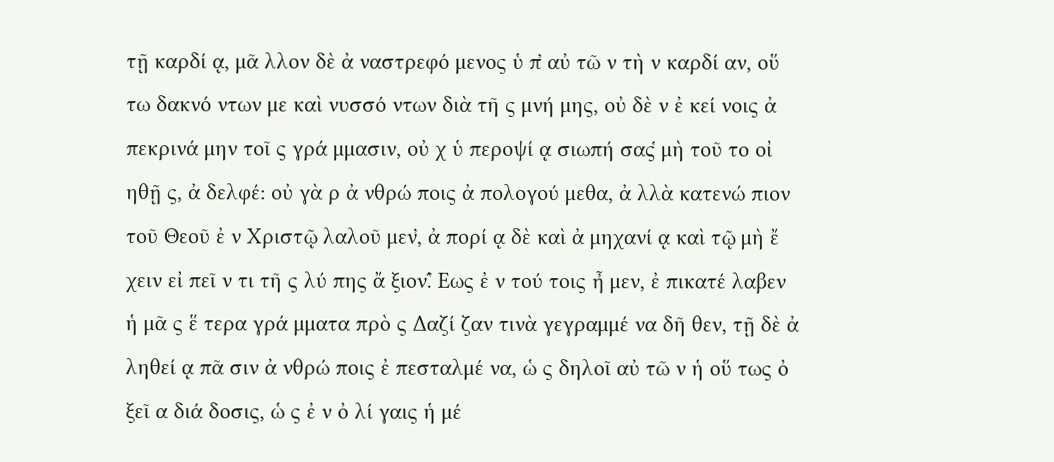τῇ καρδί ᾳ, μᾶ λλον δὲ ἀ ναστρεφό μενος ὑ π̓ αὐ τῶ ν τὴ ν καρδί αν, οὕ τω δακνό ντων με καὶ νυσσό ντων διὰ τῆ ς μνή μης, οὐ δὲ ν ἐ κεί νοις ἀ πεκρινά μην τοῖ ς γρά μμασιν, οὐ χ ὑ περοψί ᾳ σιωπή σας̔ μὴ τοῦ το οἰ ηθῇ ς, ἀ δελφέ: οὐ γὰ ρ ἀ νθρώ ποις ἀ πολογού μεθα, ἀ λλὰ κατενώ πιον τοῦ Θεοῦ ἐ ν Χριστῷ λαλοῦ μεν̓, ἀ πορί ᾳ δὲ καὶ ἀ μηχανί ᾳ καὶ τῷ μὴ ἔ χειν εἰ πεῖ ν τι τῆ ς λύ πης ἄ ξιον.̔́ Εως ἐ ν τού τοις ἦ μεν, ἐ πικατέ λαβεν ἡ μᾶ ς ἕ τερα γρά μματα πρὸ ς Δαζί ζαν τινὰ γεγραμμέ να δῆ θεν, τῇ δὲ ἀ ληθεί ᾳ πᾶ σιν ἀ νθρώ ποις ἐ πεσταλμέ να, ὡ ς δηλοῖ αὐ τῶ ν ἡ οὕ τως ὀ ξεῖ α διά δοσις, ὡ ς ἐ ν ὀ λί γαις ἡ μέ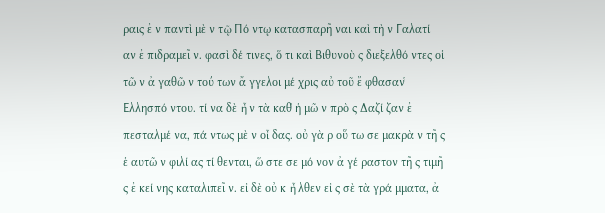ραις ἐ ν παντὶ μὲ ν τῷ Πό ντῳ κατασπαρῆ ναι καὶ τὴ ν Γαλατί αν ἐ πιδραμεῖ ν. φασὶ δέ τινες, ὅ τι καὶ Βιθυνοὺ ς διεξελθό ντες οἱ τῶ ν ἀ γαθῶ ν τού των ἄ γγελοι μέ χρις αὐ τοῦ ἔ φθασαν̔ Ελλησπό ντου. τί να δὲ ἦ ν τὰ καθ̓ ἡ μῶ ν πρὸ ς Δαζί ζαν ἐ πεσταλμέ να, πά ντως μὲ ν οἶ δας. οὐ γὰ ρ οὕ τω σε μακρὰ ν τῆ ς ἑ αυτῶ ν φιλί ας τί θενται, ὥ στε σε μό νον ἀ γέ ραστον τῆ ς τιμῆ ς ἐ κεί νης καταλιπεῖ ν. εἰ δὲ οὐ κ ἦ λθεν εἰ ς σὲ τὰ γρά μματα, ἀ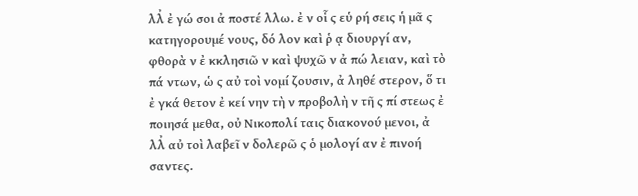λλ̓ ἐ γώ σοι ἀ ποστέ λλω. ἐ ν οἷ ς εὑ ρή σεις ἡ μᾶ ς κατηγορουμέ νους, δό λον καὶ ῥ ᾳ διουργί αν, φθορὰ ν ἐ κκλησιῶ ν καὶ ψυχῶ ν ἀ πώ λειαν, καὶ τὸ πά ντων, ὡ ς αὐ τοὶ νομί ζουσιν, ἀ ληθέ στερον, ὅ τι ἐ γκά θετον ἐ κεί νην τὴ ν προβολὴ ν τῆ ς πί στεως ἐ ποιησά μεθα, οὐ Νικοπολί ταις διακονού μενοι, ἀ λλ̓ αὐ τοὶ λαβεῖ ν δολερῶ ς ὁ μολογί αν ἐ πινοή σαντες.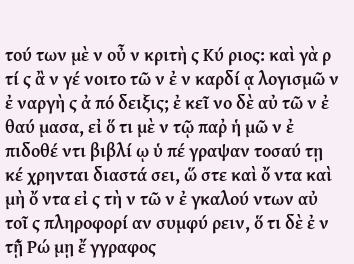τού των μὲ ν οὖ ν κριτὴ ς Κύ ριος: καὶ γὰ ρ τί ς ἂ ν γέ νοιτο τῶ ν ἐ ν καρδί ᾳ λογισμῶ ν ἐ ναργὴ ς ἀ πό δειξις; ἐ κεῖ νο δὲ αὐ τῶ ν ἐ θαύ μασα, εἰ ὅ τι μὲ ν τῷ παῤ ἡ μῶ ν ἐ πιδοθέ ντι βιβλί ῳ ὑ πέ γραψαν τοσαύ τῃ κέ χρηνται διαστά σει, ὥ στε καὶ ὄ ντα καὶ μὴ ὄ ντα εἰ ς τὴ ν τῶ ν ἐ γκαλού ντων αὐ τοῖ ς πληροφορί αν συμφύ ρειν, ὅ τι δὲ ἐ ν τῇ̔ Ρώ μῃ ἔ γγραφος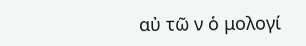αὐ τῶ ν ὁ μολογί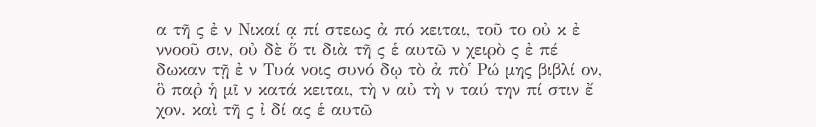α τῆ ς ἐ ν Νικαί ᾳ πί στεως ἀ πό κειται, τοῦ το οὐ κ ἐ ννοοῦ σιν, οὐ δὲ ὅ τι διὰ τῆ ς ἑ αυτῶ ν χειρὸ ς ἐ πέ δωκαν τῇ ἐ ν Τυά νοις συνό δῳ τὸ ἀ πὸ̔ Ρώ μης βιβλί ον, ὃ παῤ ἡ μῖ ν κατά κειται, τὴ ν αὐ τὴ ν ταύ την πί στιν ἔ χον. καὶ τῆ ς ἰ δί ας ἑ αυτῶ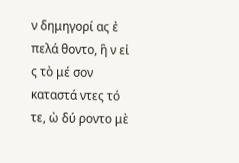ν δημηγορί ας ἐ πελά θοντο, ἣ ν εἰ ς τὸ μέ σον καταστά ντες τό τε, ὠ δύ ροντο μὲ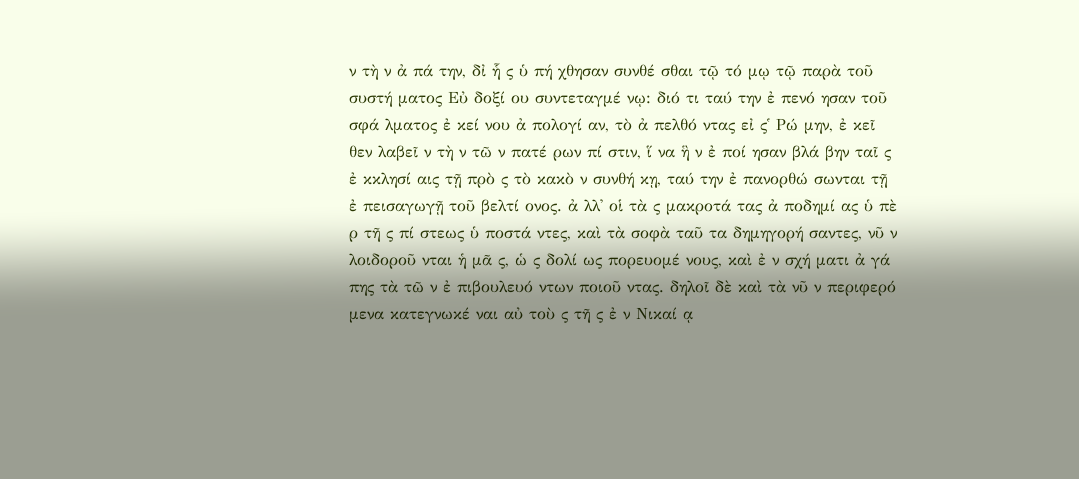ν τὴ ν ἀ πά την, δἰ ἧ ς ὑ πή χθησαν συνθέ σθαι τῷ τό μῳ τῷ παρὰ τοῦ συστή ματος Εὐ δοξί ου συντεταγμέ νῳ: διό τι ταύ την ἐ πενό ησαν τοῦ σφά λματος ἐ κεί νου ἀ πολογί αν, τὸ ἀ πελθό ντας εἰ ς̔ Ρώ μην, ἐ κεῖ θεν λαβεῖ ν τὴ ν τῶ ν πατέ ρων πί στιν, ἵ να ἣ ν ἐ ποί ησαν βλά βην ταῖ ς ἐ κκλησί αις τῇ πρὸ ς τὸ κακὸ ν συνθή κῃ, ταύ την ἐ πανορθώ σωνται τῇ ἐ πεισαγωγῇ τοῦ βελτί ονος. ἀ λλ̓ οἱ τὰ ς μακροτά τας ἀ ποδημί ας ὑ πὲ ρ τῆ ς πί στεως ὑ ποστά ντες, καὶ τὰ σοφὰ ταῦ τα δημηγορή σαντες, νῦ ν λοιδοροῦ νται ἡ μᾶ ς, ὡ ς δολί ως πορευομέ νους, καὶ ἐ ν σχή ματι ἀ γά πης τὰ τῶ ν ἐ πιβουλευό ντων ποιοῦ ντας. δηλοῖ δὲ καὶ τὰ νῦ ν περιφερό μενα κατεγνωκέ ναι αὐ τοὺ ς τῆ ς ἐ ν Νικαί ᾳ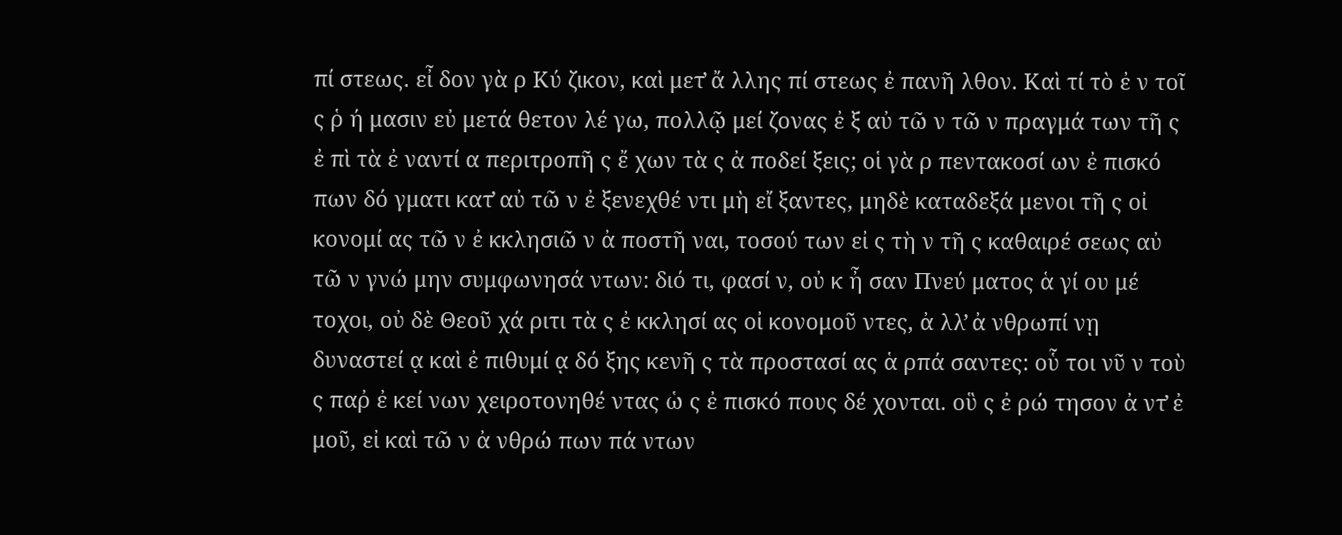πί στεως. εἶ δον γὰ ρ Κύ ζικον, καὶ μετ̓ ἄ λλης πί στεως ἐ πανῆ λθον. Καὶ τί τὸ ἐ ν τοῖ ς ῥ ή μασιν εὐ μετά θετον λέ γω, πολλῷ μεί ζονας ἐ ξ αὐ τῶ ν τῶ ν πραγμά των τῆ ς ἐ πὶ τὰ ἐ ναντί α περιτροπῆ ς ἔ χων τὰ ς ἀ ποδεί ξεις; οἱ γὰ ρ πεντακοσί ων ἐ πισκό πων δό γματι κατ̓ αὐ τῶ ν ἐ ξενεχθέ ντι μὴ εἴ ξαντες, μηδὲ καταδεξά μενοι τῆ ς οἰ κονομί ας τῶ ν ἐ κκλησιῶ ν ἀ ποστῆ ναι, τοσού των εἰ ς τὴ ν τῆ ς καθαιρέ σεως αὐ τῶ ν γνώ μην συμφωνησά ντων: διό τι, φασί ν, οὐ κ ἦ σαν Πνεύ ματος ἁ γί ου μέ τοχοι, οὐ δὲ Θεοῦ χά ριτι τὰ ς ἐ κκλησί ας οἰ κονομοῦ ντες, ἀ λλ̓ ἀ νθρωπί νῃ δυναστεί ᾳ καὶ ἐ πιθυμί ᾳ δό ξης κενῆ ς τὰ προστασί ας ἁ ρπά σαντες: οὗ τοι νῦ ν τοὺ ς παῤ ἐ κεί νων χειροτονηθέ ντας ὡ ς ἐ πισκό πους δέ χονται. οὓ ς ἐ ρώ τησον ἀ ντ̓ ἐ μοῦ, εἰ καὶ τῶ ν ἀ νθρώ πων πά ντων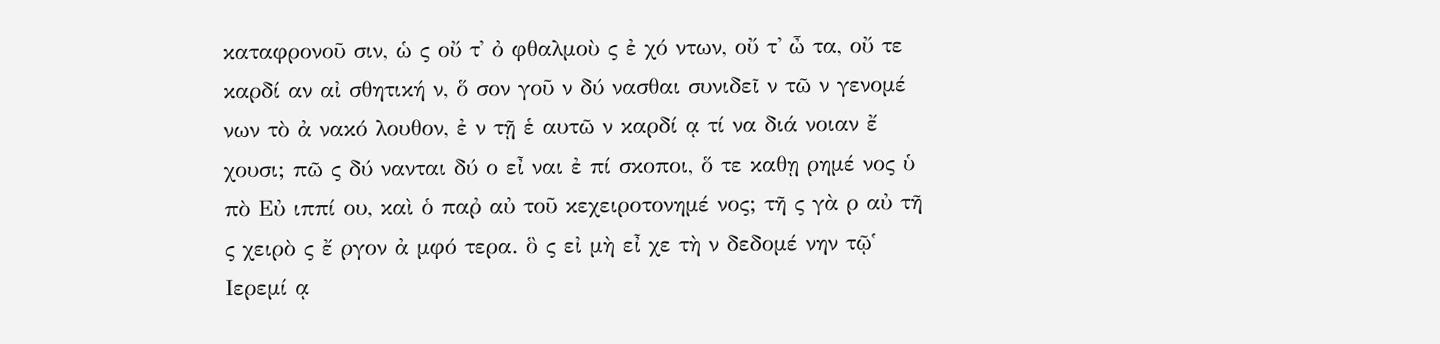καταφρονοῦ σιν, ὡ ς οὔ τ̓ ὀ φθαλμοὺ ς ἐ χό ντων, οὔ τ̓ ὦ τα, οὔ τε καρδί αν αἰ σθητική ν, ὅ σον γοῦ ν δύ νασθαι συνιδεῖ ν τῶ ν γενομέ νων τὸ ἀ νακό λουθον, ἐ ν τῇ ἑ αυτῶ ν καρδί ᾳ τί να διά νοιαν ἔ χουσι; πῶ ς δύ νανται δύ ο εἶ ναι ἐ πί σκοποι, ὅ τε καθῃ ρημέ νος ὑ πὸ Εὐ ιππί ου, καὶ ὁ παῤ αὐ τοῦ κεχειροτονημέ νος; τῆ ς γὰ ρ αὐ τῆ ς χειρὸ ς ἔ ργον ἀ μφό τερα. ὃ ς εἰ μὴ εἶ χε τὴ ν δεδομέ νην τῷ̔ Ιερεμί ᾳ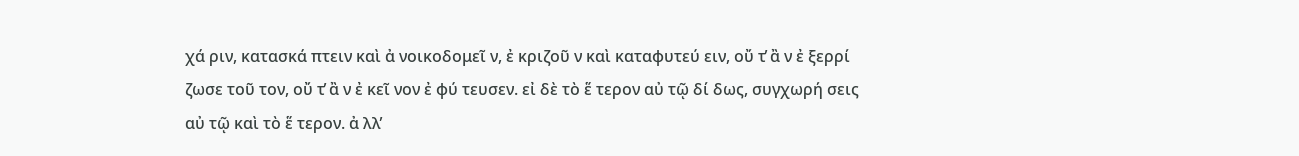χά ριν, κατασκά πτειν καὶ ἀ νοικοδομεῖ ν, ἐ κριζοῦ ν καὶ καταφυτεύ ειν, οὔ τ̓ ἂ ν ἐ ξερρί ζωσε τοῦ τον, οὔ τ̓ ἂ ν ἐ κεῖ νον ἐ φύ τευσεν. εἰ δὲ τὸ ἕ τερον αὐ τῷ δί δως, συγχωρή σεις αὐ τῷ καὶ τὸ ἕ τερον. ἀ λλ̓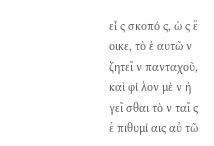εἷ ς σκοπό ς, ὡ ς ἔ οικε, τὸ ἑ αυτῶ ν ζητεῖ ν πανταχοῦ, καὶ φί λον μὲ ν ἡ γεῖ σθαι τὸ ν ταῖ ς ἐ πιθυμί αις αὐ τῶ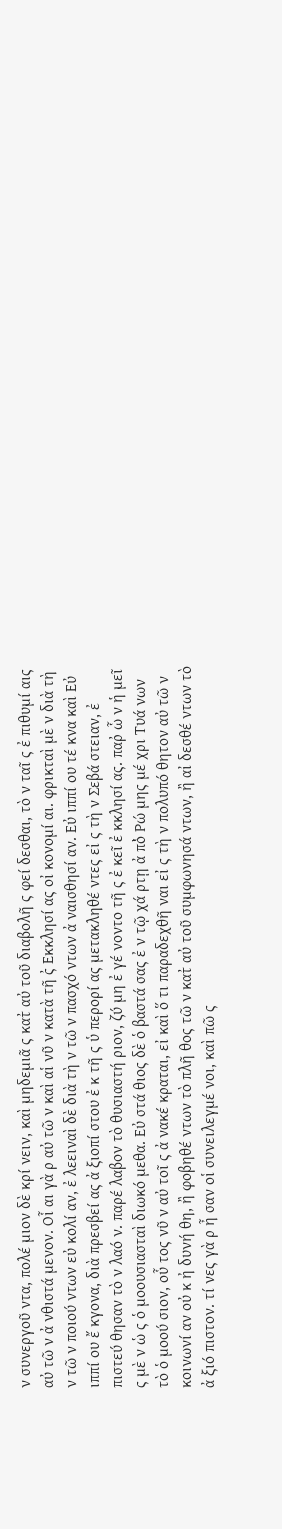ν συνεργοῦ ντα, πολέ μιον δὲ κρί νειν, καὶ μηδεμιᾶ ς κατ̓ αὐ τοῦ διαβολῆ ς φεί δεσθαι, τὸ ν ταῖ ς ἐ πιθυμί αις αὐ τῶ ν ἀ νθιστά μενον. Οἷ αι γὰ ρ αὐ τῶ ν καὶ αἱ νῦ ν κατὰ τῆ ς̓ Εκκλησί ας οἰ κονομί αι. φρικταὶ μὲ ν διὰ τὴ ν τῶ ν ποιού ντων εὐ κολί αν, ἐ λεειναὶ δὲ διὰ τὴ ν τῶ ν πασχό ντων ἀ ναισθησί αν. Εὐ ιππί ου τέ κνα καὶ Εὐ ιππί ου ἔ κγονα, διὰ πρεσβεί ας ἀ ξιοπί στου ἐ κ τῆ ς ὑ περορί ας μετακληθέ ντες εἰ ς τὴ ν Σεβά στειαν, ἐ πιστεύ θησαν τὸ ν λαό ν. παρέ λαβον τὸ θυσιαστή ριον, ζύ μη ἐ γέ νοντο τῆ ς ἐ κεῖ ἐ κκλησί ας. παῤ ὧ ν ἡ μεῖ ς μὲ ν ὡ ς ὁ μοουσιασταὶ διωκό μεθα. Εὐ στά θιος δὲ ὁ βαστά σας ἐ ν τῷ χά ρτῃ ἀ πὸ̔ Ρώ μης μέ χρι Τυά νων τὸ ὁ μοού σιον, οὗ τος νῦ ν αὐ τοῖ ς ἀ νακέ κραται, εἰ καὶ ὅ τι παραδεχθῆ ναι εἰ ς τὴ ν πολυπό θητον αὐ τῶ ν κοινωνί αν οὐ κ ἠ δυνή θη, ἢ φοβηθέ ντων τὸ πλῆ θος τῶ ν κατ̓ αὐ τοῦ συμφωνησά ντων, ἢ αἰ δεσθέ ντων τὸ ἀ ξιό πιστον. τί νες γὰ ρ ἦ σαν οἱ συνειλεγμέ νοι, καὶ πῶ ς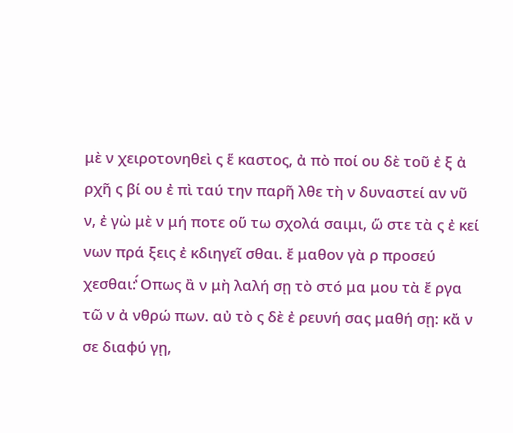μὲ ν χειροτονηθεὶ ς ἕ καστος, ἀ πὸ ποί ου δὲ τοῦ ἐ ξ ἀ ρχῆ ς βί ου ἐ πὶ ταύ την παρῆ λθε τὴ ν δυναστεί αν νῦ ν, ἐ γὼ μὲ ν μή ποτε οὕ τω σχολά σαιμι, ὥ στε τὰ ς ἐ κεί νων πρά ξεις ἐ κδιηγεῖ σθαι. ἔ μαθον γὰ ρ προσεύ χεσθαι:̔́ Οπως ἂ ν μὴ λαλή σῃ τὸ στό μα μου τὰ ἔ ργα τῶ ν ἀ νθρώ πων. αὐ τὸ ς δὲ ἐ ρευνή σας μαθή σῃ: κἄ ν σε διαφύ γῃ,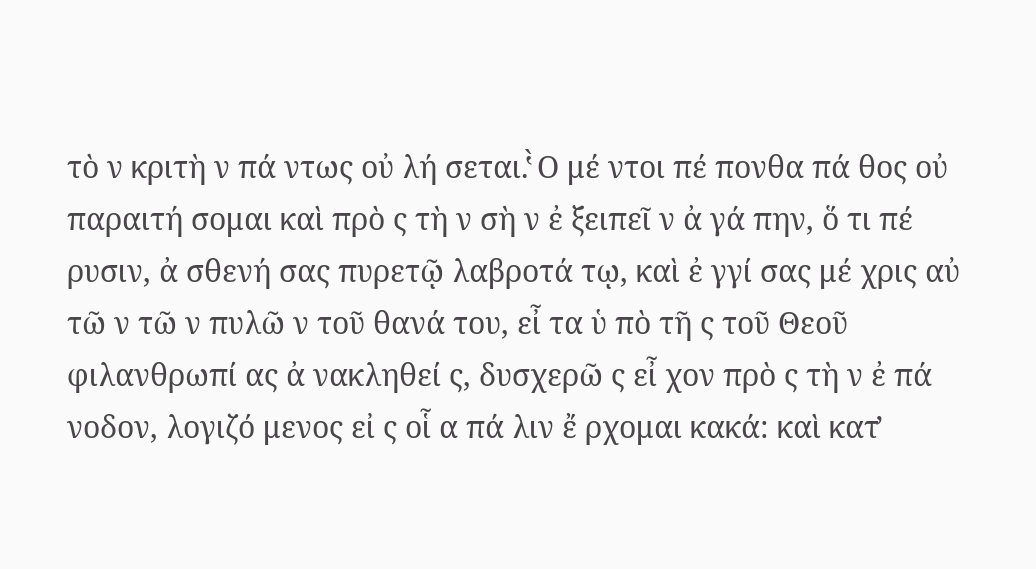τὸ ν κριτὴ ν πά ντως οὐ λή σεται.̔̀ Ο μέ ντοι πέ πονθα πά θος οὐ παραιτή σομαι καὶ πρὸ ς τὴ ν σὴ ν ἐ ξειπεῖ ν ἀ γά πην, ὅ τι πέ ρυσιν, ἀ σθενή σας πυρετῷ λαβροτά τῳ, καὶ ἐ γγί σας μέ χρις αὐ τῶ ν τῶ ν πυλῶ ν τοῦ θανά του, εἶ τα ὑ πὸ τῆ ς τοῦ Θεοῦ φιλανθρωπί ας ἀ νακληθεί ς, δυσχερῶ ς εἶ χον πρὸ ς τὴ ν ἐ πά νοδον, λογιζό μενος εἰ ς οἷ α πά λιν ἔ ρχομαι κακά: καὶ κατ̓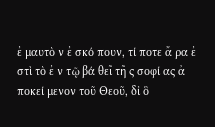ἐ μαυτὸ ν ἐ σκό πουν, τί ποτε ἄ ρα ἐ στὶ τὸ ἐ ν τῷ βά θεῖ τῆ ς σοφί ας ἀ ποκεί μενον τοῦ Θεοῦ, δἰ ὃ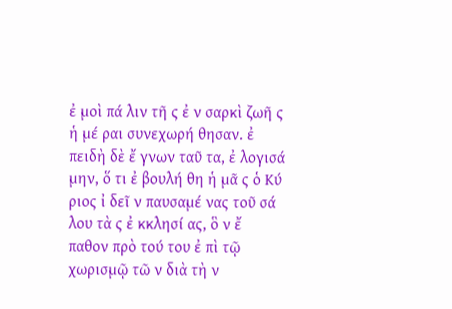ἐ μοὶ πά λιν τῆ ς ἐ ν σαρκὶ ζωῆ ς ἡ μέ ραι συνεχωρή θησαν. ἐ πειδὴ δὲ ἔ γνων ταῦ τα, ἐ λογισά μην, ὅ τι ἐ βουλή θη ἡ μᾶ ς ὁ Κύ ριος ἰ δεῖ ν παυσαμέ νας τοῦ σά λου τὰ ς ἐ κκλησί ας, ὃ ν ἔ παθον πρὸ τού του ἐ πὶ τῷ χωρισμῷ τῶ ν διὰ τὴ ν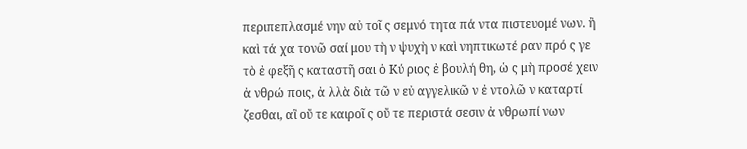περιπεπλασμέ νην αὐ τοῖ ς σεμνό τητα πά ντα πιστευομέ νων. ἢ καὶ τά χα τονῶ σαί μου τὴ ν ψυχὴ ν καὶ νηπτικωτέ ραν πρό ς γε τὸ ἐ φεξῆ ς καταστῆ σαι ὁ Κύ ριος ἐ βουλή θη, ὡ ς μὴ προσέ χειν ἀ νθρώ ποις, ἀ λλὰ διὰ τῶ ν εὐ αγγελικῶ ν ἐ ντολῶ ν καταρτί ζεσθαι, αἳ οὔ τε καιροῖ ς οὔ τε περιστά σεσιν ἀ νθρωπί νων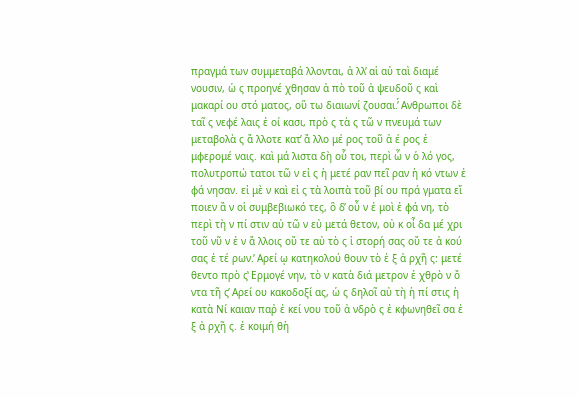πραγμά των συμμεταβά λλονται, ἀ λλ̓ αἱ αὐ ταὶ διαμέ νουσιν, ὡ ς προηνέ χθησαν ἀ πὸ τοῦ ἀ ψευδοῦ ς καὶ μακαρί ου στό ματος, οὕ τω διαιωνί ζουσαι.̓́ Ανθρωποι δὲ ταῖ ς νεφέ λαις ἐ οί κασι, πρὸ ς τὰ ς τῶ ν πνευμά των μεταβολὰ ς ἄ λλοτε κατ̓ ἄ λλο μέ ρος τοῦ ἀ έ ρος ἐ μφερομέ ναις. καὶ μά λιστα δὴ οὗ τοι, περὶ ὧ ν ὁ λό γος, πολυτροπώ τατοι τῶ ν εἰ ς ἡ μετέ ραν πεῖ ραν ἡ κό ντων ἐ φά νησαν. εἰ μὲ ν καὶ εἰ ς τὰ λοιπὰ τοῦ βί ου πρά γματα εἴ ποιεν ἂ ν οἱ συμβεβιωκό τες, ὃ δ̓ οὖ ν ἐ μοὶ ἐ φά νη, τὸ περὶ τὴ ν πί στιν αὐ τῶ ν εὐ μετά θετον, οὐ κ οἶ δα μέ χρι τοῦ νῦ ν ἐ ν ἄ λλοις οὔ τε αὐ τὸ ς ἱ στορή σας οὔ τε ἀ κού σας ἑ τέ ρων.̓ Αρεί ῳ κατηκολού θουν τὸ ἐ ξ ἀ ρχῆ ς: μετέ θεντο πρὸ ς̔ Ερμογέ νην, τὸ ν κατὰ διά μετρον ἐ χθρὸ ν ὄ ντα τῆ ς̓ Αρεί ου κακοδοξί ας, ὡ ς δηλοῖ αὐ τὴ ἡ πί στις ἡ κατὰ Νί καιαν παῤ ἐ κεί νου τοῦ ἀ νδρὸ ς ἐ κφωνηθεῖ σα ἐ ξ ἀ ρχῆ ς. ἐ κοιμή θἡ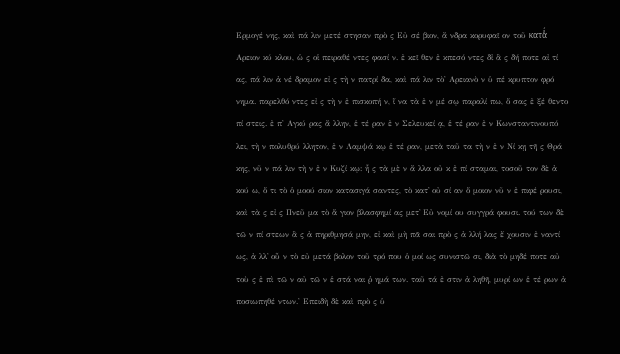Ερμογέ νης, καὶ πά λιν μετέ στησαν πρὸ ς Εὐ σέ βιον, ἄ νδρα κορυφαῖ ον τοῦ κατὰ̓́ Αρειον κύ κλου, ὡ ς οἱ πειραθέ ντες φασί ν. ἐ κεῖ θεν ἐ κπεσό ντες δἰ ἃ ς δή ποτε αἰ τί ας, πά λιν ἀ νέ δραμον εἰ ς τὴ ν πατρί δα, καὶ πά λιν τὸ̓ Αρειανὸ ν ὑ πέ κρυπτον φρό νημα. παρελθό ντες εἰ ς τὴ ν ἐ πισκοπή ν, ἵ να τὰ ἐ ν μέ σῳ παραλί πω, ὅ σας ἐ ξέ θεντο πί στεις. ἐ π̓ Αγκύ ρας ἄ λλην, ἑ τέ ραν ἐ ν Σελευκεί ᾳ, ἑ τέ ραν ἐ ν Κωνσταντινουπό λει, τὴ ν πολυθρύ λλητον, ἐ ν Λαμψά κῳ ἑ τέ ραν, μετὰ ταῦ τα τὴ ν ἐ ν Νί κῃ τῆ ς Θρά κης, νῦ ν πά λιν τὴ ν ἐ ν Κυζί κῳ: ἧ ς τὰ μὲ ν ἄ λλα οὐ κ ἐ πί σταμαι, τοσοῦ τον δὲ ἀ κού ω, ὅ τι τὸ ὁ μοού σιον κατασιγά σαντες, τὸ κατ̓ οὐ σί αν ὅ μοιον νῦ ν ἐ πιφέ ρουσι, καὶ τὰ ς εἰ ς Πνεῦ μα τὸ ἅ γιον βλασφημί ας μετ̓ Εὐ νομί ου συγγρά φουσι. τού των δὲ τῶ ν πί στεων ἃ ς ἀ πηριθμησά μην, εἰ καὶ μὴ πᾶ σαι πρὸ ς ἀ λλή λας ἔ χουσιν ἐ ναντί ως, ἀ λλ̓ οὖ ν τὸ εὐ μετά βολον τοῦ τρό που ὁ μοί ως συνιστῶ σι, διὰ τὸ μηδέ ποτε αὐ τοὺ ς ἐ πὶ τῶ ν αὐ τῶ ν ἑ στά ναι ῥ ημά των. ταῦ τά ἐ στιν ἀ ληθῆ, μυρί ων ἑ τέ ρων ἀ ποσιωπηθέ ντων.̓ Επειδὴ δὲ καὶ πρὸ ς ὑ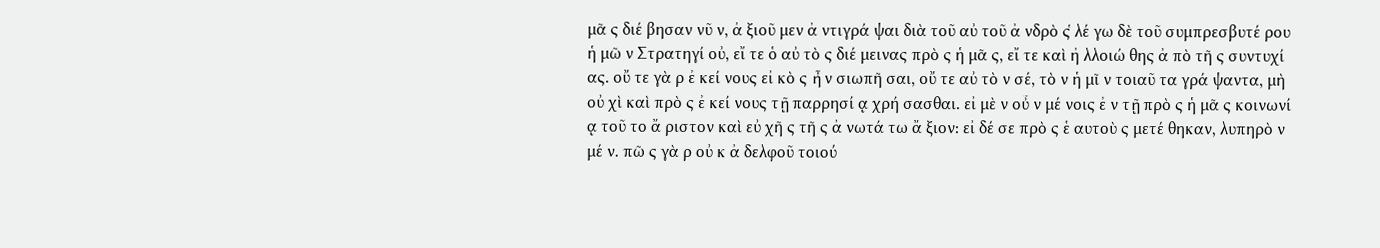μᾶ ς διέ βησαν νῦ ν, ἀ ξιοῦ μεν ἀ ντιγρά ψαι διὰ τοῦ αὐ τοῦ ἀ νδρὸ ς̔ λέ γω δὲ τοῦ συμπρεσβυτέ ρου ἡ μῶ ν Στρατηγί οὐ, εἴ τε ὁ αὐ τὸ ς διέ μεινας πρὸ ς ἡ μᾶ ς, εἴ τε καὶ ἠ λλοιώ θης ἀ πὸ τῆ ς συντυχί ας. οὔ τε γὰ ρ ἐ κεί νους εἰ κὸ ς ἦ ν σιωπῆ σαι, οὔ τε αὐ τὸ ν σέ, τὸ ν ἡ μῖ ν τοιαῦ τα γρά ψαντα, μὴ οὐ χὶ καὶ πρὸ ς ἐ κεί νους τῇ παρρησί ᾳ χρή σασθαι. εἰ μὲ ν οὖ ν μέ νοις ἐ ν τῇ πρὸ ς ἡ μᾶ ς κοινωνί ᾳ τοῦ το ἄ ριστον καὶ εὐ χῆ ς τῆ ς ἀ νωτά τω ἄ ξιον: εἰ δέ σε πρὸ ς ἑ αυτοὺ ς μετέ θηκαν, λυπηρὸ ν μέ ν. πῶ ς γὰ ρ οὐ κ ἀ δελφοῦ τοιού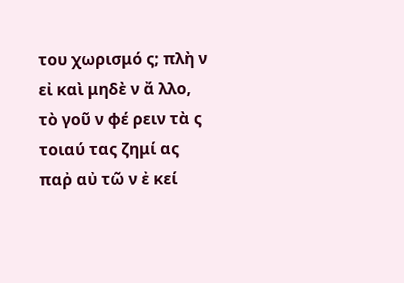του χωρισμό ς; πλὴ ν εἰ καὶ μηδὲ ν ἄ λλο, τὸ γοῦ ν φέ ρειν τὰ ς τοιαύ τας ζημί ας παῤ αὐ τῶ ν ἐ κεί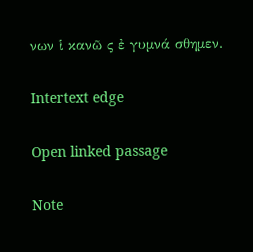νων ἱ κανῶ ς ἐ γυμνά σθημεν.

Intertext edge

Open linked passage

Note